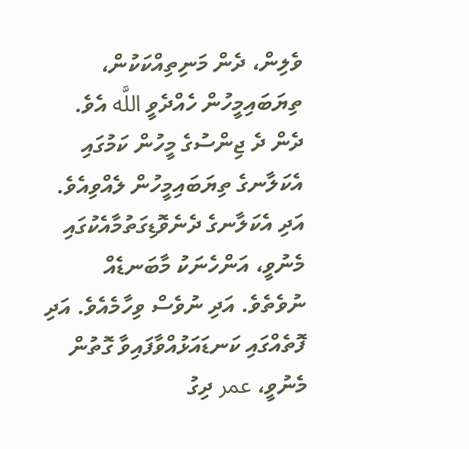ވެލިން، ދެން މަނިތިއްކަކުން، ތިޔަބައިމީހުން ހެއްދެވީ اللَّه އެވެ. ދެން ދެ ޖިންސުގެ މީހުން ކަމުގައި އެކަލާނގެ ތިޔަބައިމީހުން ލެއްވިއެވެ. އަދި އެކަލާނގެ ދެނެވޮޑިގަތުމާއެކުގައި މެނުވީ، އަންހެނަކު މާބަނޑެއް ނުވެތެވެ. އަދި ނުވެސް ވިހާމެއެވެ. އަދި ފޮތެއްގައި ކަނޑައަޅުއްވާފައިވާ ގޮތުން މެނުވީ، عمر ދިގު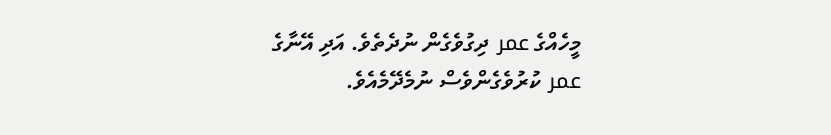މީހެއްގެ عمر ދިގުވެގެން ނުދެތެވެ. އަދި އޭނާގެ عمر ކުރުވެގެންވެސް ނުމެދޭމެއެވެ.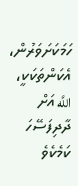ހަމަކަށަވަރުން، އެކަންތަކަކީ، اللَّه އަށް ދާދިފަސޭހަ ކަމެކެވެ